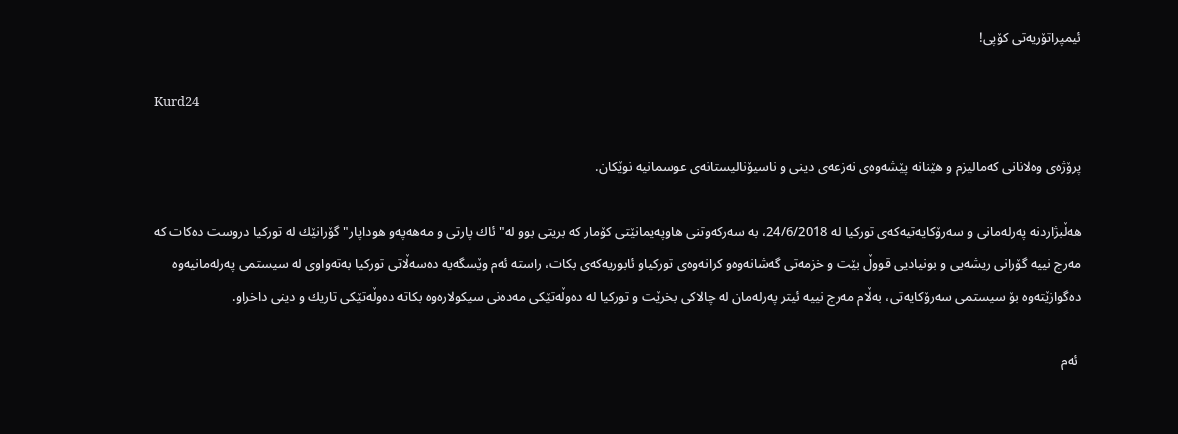ئیمپراتۆریه‌تی كۆپی!

Kurd24

پرۆژه‌ی وه‌لانانی كه‌مالیزم و هێنانه‌ پێشه‌وه‌ی نه‌زعه‌ی دینی و ناسیۆنالیستانه‌ی عوسمانیه‌ نوێكان.

هه‌ڵبژاردنه‌ په‌رله‌مانی و سه‌رۆكایه‌تیه‌كه‌ی توركیا له‌ 24/6/2018، به‌ سه‌ركه‌وتنی هاوپه‌یمانێتی كۆمار كه‌ بریتی بوو له‌" ئاك پارتی و مه‌هه‌په‌و هوداپار" گۆرانێك له‌ توركیا دروست ده‌كات كه‌ مه‌رج نییه‌ گۆرانی ریشه‌یی و بونیادیی قووڵ بێت و خزمه‌تی گه‌شانه‌وه‌و كرانه‌وه‌ی توركیاو ئابوریه‌كه‌ی بكات، راسته‌ ئه‌م وێسگه‌یه‌ ده‌سه‌ڵاتی توركیا به‌ته‌واوی له‌ سیستمی په‌رله‌مانیه‌وه‌ ده‌گوازێته‌وه‌ بۆ سیستمی سه‌رۆكایه‌تی، به‌ڵام مه‌رج نییه‌ ئیتر په‌رله‌مان له‌ چالاكی بخرێت و توركیا له‌ ده‌وڵه‌تێكی مه‌ده‌نی سیكولاره‌وه‌ بكاته‌ ده‌وڵه‌تێكی تاریك و دینی داخراو.

 ئه‌م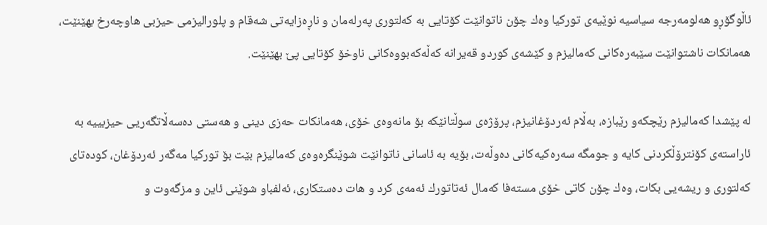ئاڵوگۆڕو هه‌لومه‌رجه‌ سیاسیه‌ نوێیه‌ی توركیا وه‌ك چۆن ناتوانێت كۆتایی به‌ كه‌لتوری په‌رله‌مان و ناڕه‌زایه‌تی شه‌قام و پلورالیزمی حیزبی هاوچه‌رخ بهێنێت، هه‌مانكات ناشتوانێت سێبه‌ره‌كانی كه‌مالیزم و كێشه‌ی كوردو قه‌یرانه‌ كه‌ڵه‌كه‌بووه‌كانی ناوخۆ كۆتایی پێ بهێنێت.

له‌ پێشدا كه‌مالیزم رێچكه‌و رێبازه‌، به‌ڵام ئه‌ردۆغانیزم، پرۆژه‌ی سوڵتانێكه‌ بۆ مانه‌وه‌ی خۆی، هه‌مانكات حه‌زی دینی و هه‌ستی ده‌سه‌ڵاتگه‌ریی حیزبییه‌ به‌ ئاراسته‌ی كۆنترۆڵكردنی كایه‌ و جومگه‌ سه‌ره‌كیه‌كانی ده‌وڵه‌ت، بۆیه‌ به‌ ئاسانی ناتوانێت شوێنگره‌وه‌ی كه‌مالیزم بێت بۆ توركیا مه‌گه‌ر ئه‌ردۆغان، كوده‌تای كه‌لتوری و ریشه‌یی بكات، وه‌ك چۆن كاتی خۆی مسته‌فا كه‌مال ئه‌تاتورك ئه‌مه‌ی كرد و هات ده‌ستكاری، ئه‌لفباو شوێنی ئاین و مزگه‌وت و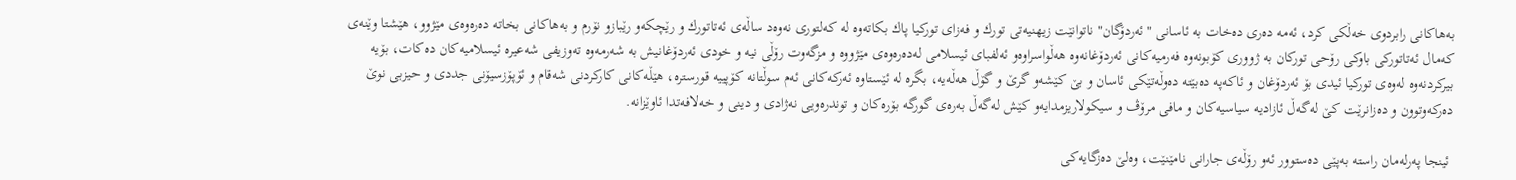به‌هاكانی رابردوی خه‌ڵكی كرد، ئه‌مه‌ ده‌ری ده‌خات به‌ ئاسانی "ئه‌ردۆگان" ناتوانێت زیهنیه‌تی تورك و فه‌زای توركیا پاك بكاته‌وه‌ له‌ كه‌لتوری نه‌وه‌د ساڵه‌ی ئه‌تاتورك و رێچكه‌و رێبازو نۆرم و به‌هاكانی بخاته‌ ده‌ره‌وه‌ی مێژوو، هێشتا وێنه‌ی كه‌مال ئه‌تاتوركی باوكی رۆحی توركان به‌ ژووری كۆبونه‌وه‌ فه‌رمیه‌كانی ئه‌ردۆغانه‌وه‌ هه‌ڵواسراوه‌و ئه‌لفبای ئیسلامی له‌ده‌ره‌وه‌ی مێژووه ‌و مزگه‌وت رۆڵی نیه‌ و خودی ئه‌ردۆغانیش به‌ شه‌رمه‌وه‌ ته‌وزیفی شه‌عیره‌ ئیسلامیه‌كان ده‌كات، بۆیه‌ بیركردنه‌وه‌ له‌وه‌ی توركیا ئیدی بۆ ئه‌ردۆغان و ئاكه‌په‌ ده‌بێته‌ ده‌وڵه‌تێكی ئاسان و بێ كێشه‌و گرێ و گۆڵ هه‌ڵه‌یه‌، بگره‌ له‌ ئێستاوه‌ ئه‌ركه‌كانی ئه‌م سوڵتانه‌ كۆپییه‌ قورستره‌، هێڵه‌كانی كاركردنی شه‌قام و ئۆپۆزسیۆنی جددی و حیزبی نوێ ده‌ركه‌وتوون و ده‌زانرێت كێ له‌گه‌ڵ ئازادیه‌ سیاسیه‌كان و مافی مرۆڤ و سیكولاریزمدایه‌و كێش له‌گه‌ڵ به‌ره‌ی گورگه‌ بۆره‌كان و توندره‌ویی نه‌ژادی و دینی و خه‌لافه‌تدا ئاوێزانه‌.

 ئینجا په‌رله‌مان راسته‌ به‌پێی ده‌ستوور ئه‌و رۆڵه‌ی جارانی نامێنێت، وه‌لێ ده‌زگایه‌كی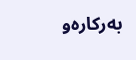به‌ركاره‌و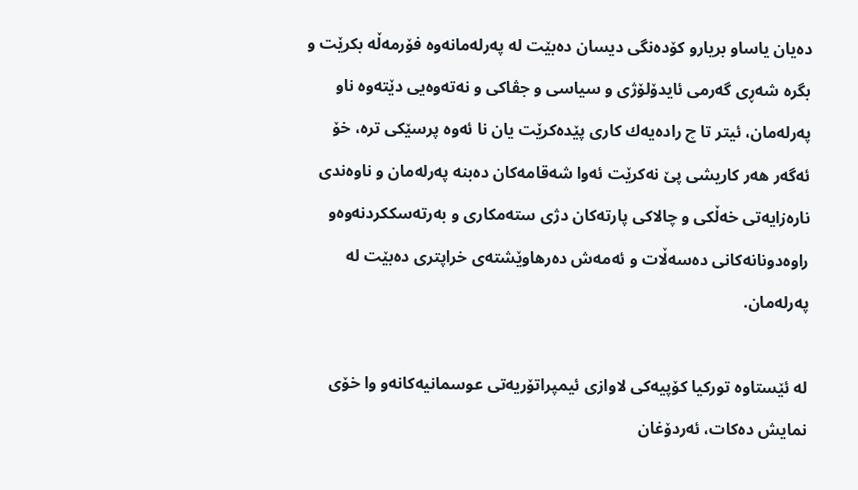ده‌یان یاساو بریارو كۆده‌نگی دیسان ده‌بێت له‌ په‌رله‌مانه‌وه‌ فۆرمه‌ڵه‌ بكرێت و بگره‌ شه‌ڕی گه‌رمی ئایدۆلۆژی و سیاسی و جڤاكی و نه‌ته‌وه‌یی دێته‌وه‌ ناو په‌رله‌مان، ئیتر تا چ راده‌یه‌ك كاری پێده‌كرێت یان نا ئه‌وه‌ پرسێكی تره‌، خۆ ئه‌گه‌ر هه‌ر كاریشی پێ نه‌كرێت ئه‌وا شه‌قامه‌كان ده‌بنه‌ په‌رله‌مان و ناوه‌ندی ناره‌زایه‌تی خه‌ڵكی و چالاكی پارته‌كان دژی سته‌مكاری و به‌رته‌سككردنه‌وه‌و راوه‌دونانه‌كانی ده‌سه‌ڵات و ئه‌مه‌ش ده‌رهاوێشته‌ی خراپتری ده‌بێت له‌ په‌رله‌مان.

له‌ ئێستاوه‌ توركیا كۆپیه‌كی لاوازی ئیمپراتۆریه‌تی عوسمانیه‌كانه‌و وا خۆی نمایش ده‌كات، ئه‌ردۆغان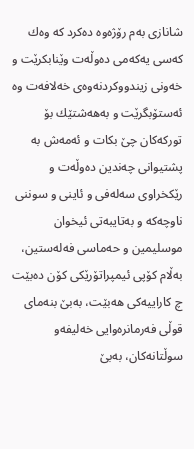شانازی به‌م رۆژه‌وه‌ ده‌كرد كه‌ وه‌ك كه‌سی یه‌كه‌می ده‌وڵه‌ت وێنابكرێت و خه‌ونی زیندووكردنه‌وه‌ی خه‌لافه‌ت وه‌ ئه‌ستۆبگرێت و به‌هه‌شتێك بۆ توركه‌كان چێ بكات و ئه‌مه‌ش به‌ پشتیوانی چه‌ندین ده‌وڵه‌ت و رێكخراوی سه‌له‌فی و ئاینی و سوننی ناوچه‌كه‌ و به‌تایبه‌تی ئیخوان موسلیمین و حه‌ماسی فه‌له‌ستین، به‌ڵام كۆپی ئیمپراتۆرێكی كۆن ده‌بێت چ كاراییه‌كی هه‌بێت، به‌بێ بنه‌مای قوڵی فه‌رمانره‌وایی خه‌لیفه‌و سوڵتانه‌كان، به‌بێ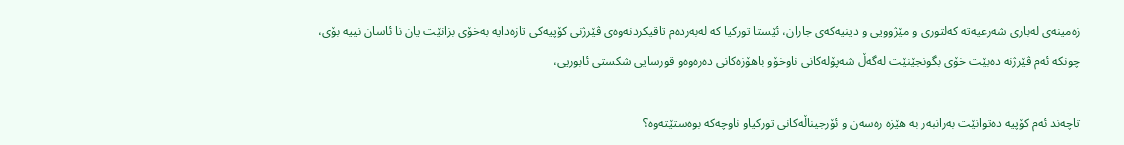زه‌مینه‌ی له‌باری شه‌رعیه‌ته‌ كه‌لتوری و مێژوویی و دینیه‌كه‌ی جاران، ئێستا توركیا كه‌ له‌به‌رده‌م تاقیكردنه‌وه‌ی ڤێرژنی كۆپیه‌كی تازه‌دایه‌ به‌خۆی بزانێت یان نا ئاسان نییه‌ بۆی، چونكه‌ ئه‌م ڤێرژنه‌ ده‌بێت خۆی بگونجێنێت له‌گه‌ڵ شه‌پۆله‌كانی ناوخۆو باهۆزه‌كانی ده‌ره‌وه‌و قورسایی شكستی ئابوریی،

تاچه‌ند ئه‌م كۆپیه‌ ده‌توانێت به‌رانبه‌ر به‌ هێزه‌ ره‌سه‌ن و ئۆرجیناڵه‌كانی توركیاو ناوچه‌كه‌ بوه‌ستێته‌وه‌؟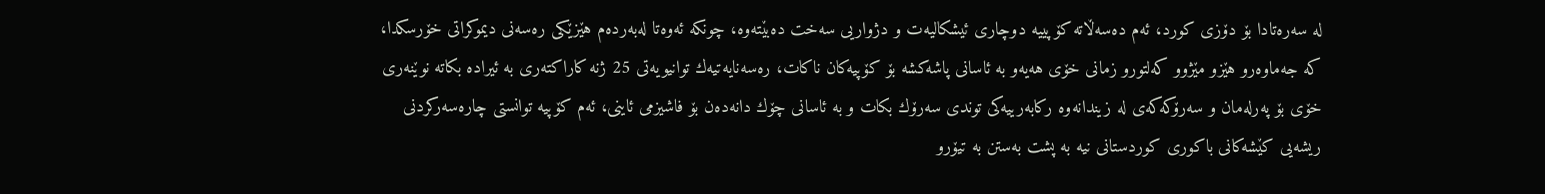له‌ سه‌ره‌تادا بۆ دۆزی كورد، ئه‌م ده‌سه‌ڵاته‌ كۆپییه‌ دوچاری ئیشكالیه‌ت و دژواریی سه‌خت ده‌بێته‌وه‌، چونكه‌ ئه‌وه‌تا له‌به‌رده‌م هێزێكی ره‌سه‌نی دیموكراتی خۆرسكدا، كه‌ جه‌ماوه‌رو هێزو مێژوو كه‌لتورو زمانی خۆی هه‌یه‌و به‌ ئاسانی پاشه‌كشه‌ بۆ كۆپیه‌كان ناكات، ره‌سه‌نایه‌تیه‌ك توانیویه‌تی 25 ژنه‌ كاراكته‌ری به‌ ئیراده‌ بكاته‌ نوێنه‌ری خۆی بۆ په‌رله‌مان و سه‌رۆكه‌كه‌ی له‌ زیندانه‌وه‌ ركابه‌رییه‌كی توندی سه‌رۆك بكات و به‌ ئاسانی چۆك دانه‌ده‌ن بۆ فاشیزمی ئاینی، ئه‌م كۆپیه‌ توانستی چاره‌سه‌ركردنی ریشه‌یی كێشه‌كانی باكوری كوردستانی نیه‌ به‌ پشت به‌ستن به‌ تیۆرو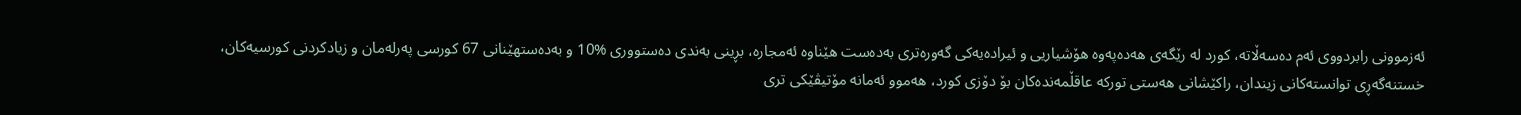ئه‌زموونی رابردووی ئه‌م ده‌سه‌ڵاته‌، كورد له‌ رێگه‌ی هه‌ده‌په‌وه‌ هۆشیاریی و ئیراده‌یه‌كی گه‌وره‌تری به‌ده‌ست هێناوه‌ ئه‌مجاره‌، بڕینی به‌ندی ده‌ستووری %10 و به‌ده‌ستهێنانی 67 كورسی په‌رله‌مان و زیادكردنی كورسیه‌كان، خستنه‌گه‌ڕی توانسته‌كانی زیندان، راكێشانی هه‌ستی توركه‌ عاقڵمه‌نده‌كان بۆ دۆزی كورد، هه‌موو ئه‌مانه‌ مۆتیڤێكی تری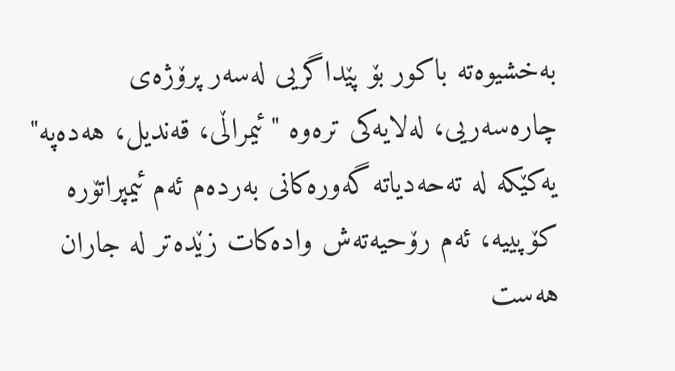به‌خشیوه‌ته‌ باكور بۆ پێداگریی له‌سه‌ر پرۆژه‌ی چاره‌سه‌ریی، له‌لایه‌كی تره‌وه‌ "ئیمراڵی، قه‌ندیل، هه‌ده‌په‌" یه‌كێكه‌ له‌ ته‌حه‌دیاته‌ گه‌وره‌كانی به‌رده‌م ئه‌م ئیمپراتۆره‌ كۆپییه‌، ئه‌م رۆحیه‌ته‌ش واده‌كات زێده‌تر له‌ جاران هه‌ست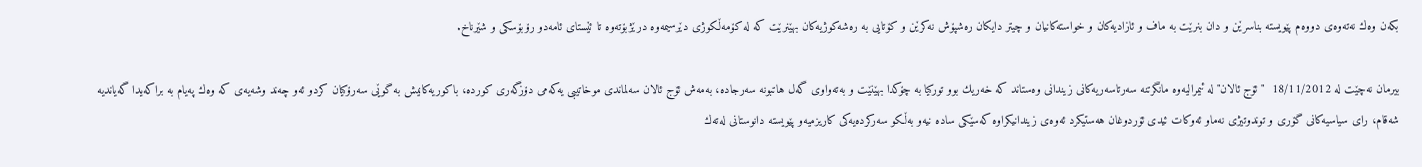بكه‌ن وه‌ك نه‌ته‌وه‌ی دووه‌م پێویسته‌ بناسرێن و دان بنرێت به‌ ماف و ئازادیه‌كان و خواسته‌كانیان و چیتر دایكان ره‌شپۆش نه‌كرێن و كۆتایی به‌ ره‌شه‌كوژیه‌كان بهێنرێت كه‌ له‌ كۆمه‌ڵكوژی دێرسیمه‌وه‌ درێژبۆته‌وه‌ تا ئێستای ئامه‌دو رۆبۆسكی و شێرناخ.

بیرمان نه‌چێت له‌ 18/11/2012  " ئۆج ئالان" له‌ ئیمرالیه‌وه‌ مانگرتنه‌ سه‌رتاسه‌ریه‌كانی زیندانی وه‌ستاند كه‌ خه‌ریك بوو توركیا به‌ چۆكدا بهێنێت و به‌ته‌واوی گه‌ل هاتبونه‌ سه‌رجاده‌، به‌مه‌ش ئۆج ئالان سه‌لماندی موخاتیبی یه‌كه‌می دۆزگه‌ری كورده‌، باكوریه‌كانیش به‌ گوێی سه‌رۆكیان كردو ئه‌و چه‌ند وشه‌یه‌ی كه‌ وه‌ك په‌یام به‌ براكه‌یدا گه‌یاندیه‌ شه‌قام، رای سیاسیه‌كانی گۆری و توندوتیژی نه‌ماو ئه‌وكات ئیدی ئۆردوغان هه‌ستیكرد ئه‌وه‌ی زیندانیكراوه‌ كه‌سێكی ساده‌ نیه‌و به‌ڵكو سه‌ركرده‌یه‌كی كاریزمیه‌و پێویسته‌ دانوستانی له‌ته‌ك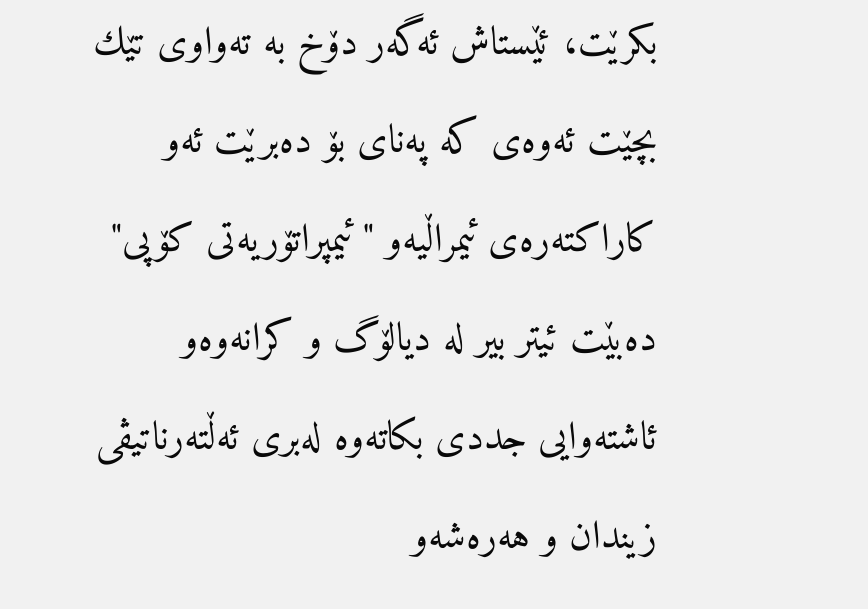بكرێت، ئێستاش ئه‌گه‌ر دۆخ به‌ ته‌واوی تێك بچێت ئه‌وه‌ی كه‌ په‌نای بۆ ده‌برێت ئه‌و كاراكته‌ره‌ی ئیمراڵیه‌و "ئیمپراتۆریه‌تی كۆپی" ده‌بێت ئیتر بیر له‌ دیالۆگ و كرانه‌وه‌و ئاشته‌وایی جددی بكاته‌وه‌ له‌بری ئه‌ڵته‌رناتیڤی زیندان و هه‌ره‌شه‌و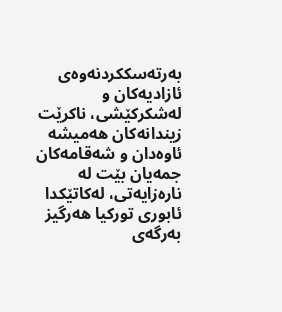به‌رته‌سككردنه‌وه‌ی ئازادیه‌كان و له‌شكركێشی، ناكرێت زیندانه‌كان هه‌میشه‌ ئاوه‌دان و شه‌قامه‌كان جمه‌یان بێت له‌ ناره‌زایه‌تی، له‌كاتێكدا ئابوری توركیا هه‌رگیز به‌رگه‌ی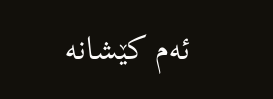ئه‌م كێشانه‌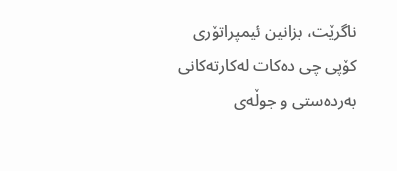ناگرێت، بزانین ئیمپراتۆری كۆپی چی ده‌كات له‌كارته‌كانی به‌رده‌ستی و جوڵه‌ی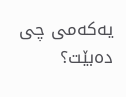یه‌كه‌می چی ده‌بێت؟